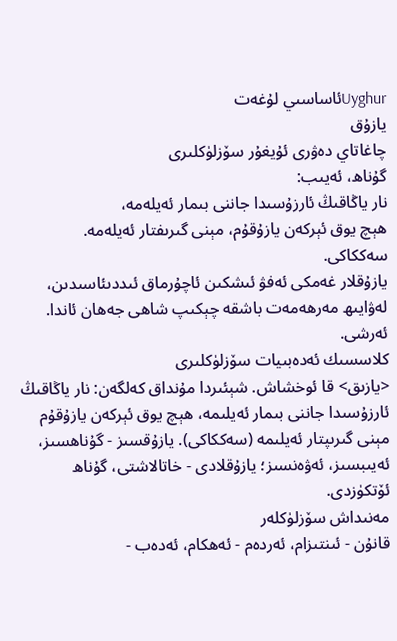Uyghurئاساسىي لۇغەت
يازۇق
چاغاتاي دەۋرى ئۇيغۇر سۆزلۈكلىرى
گۇناھ، ئەيىب:
نار ياڭاقىڭ ئارزۇسىدا جاننى بىمار ئەيلەمە،
ھېچ يوق ئېركەن يازۇقۇم، مېنى گىرىفتار ئەيلەمە.
سەككاكى.
يازۇقلار غەمكى ئەفۋ ئىشكىن ئاچۇرماق ئىددىئاسىدىن،
لەۋايىھ مەرھەمەت باشقە چېكىپ شاھى جەھان ئاندا.
ئەرشى.
كلاسسىك ئەدەبىيات سۆزلۈكلىرى
<يازىق> قا ئوخشاش. شېئىردا مۇنداق كەلگەن: نار ياڭاقىڭ ئارزۇسىدا جاننى بىمار ئەيلىمە، ھېچ يوق ئېركەن يازۇقۇم مېنى گىرىپتار ئەيلىمە (سەككاكى). يازۇقسىز - گۇناھسىز، ئەيىبسىز، ئەۋەنسىز؛ يازۇقلادى - خاتالاشتى، گۇناھ ئۆتكۈزدى.
مەنىداش سۆزلۈكلەر
قانۇن - ئىنتىزام، ئەردەم - ئەھكام، ئەدەب -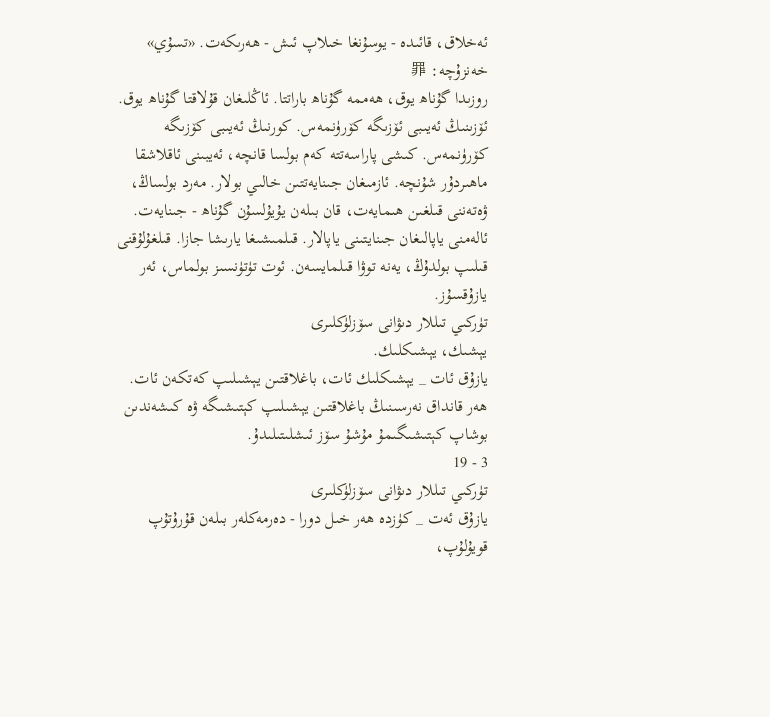ئەخلاق، قائىدە - يوسۇنغا خىلاپ ئىش - ھەرىكەت. «تسۇي» خەنزۇچە: 罪
روزىدا گۇناھ يوق، ھەممە گۇناھ باراتتا. ئاڭلىغان قۇلاقتا گۇناھ يوق. ئۆزىنىڭ ئەيىبى ئۆزىگە كۆرۈنمەس. كورنىڭ ئەيىبى كۆزىگە كۆرۈنمەس. كىشى پاراسەتتە كەم بولسا قانچە، ئەيبىنى ئاقلاشقا ماھىردۇر شۇنچە. ئازمىغان جىنايەتتىن خالىي بولار. مەرد بولساڭ، ۋەتەننى قىلغىن ھىمايەت، قان بىلەن يۇيۇلسۇن گۇناھ - جىنايەت. ئالەمنى ياپالىغان جىنايتىنى ياپالار. قىلمىشىغا يارىشا جازا. قىلغۇلۇقنى قىلىپ بولدۇڭ، يەنە توۋا قىلمايسەن. ئوت تۈتۈنسىز بولماس، ئەر يازۇقسۇز.
تۈركىي تىللار دىۋانى سۆزلۈكلىرى
يېشىك، يېشىكلىك.
يازۇق ئات _ يېشىكلىك ئات، باغلاقتىن يېشىلىپ كەتكەن ئات. ھەر قانداق نەرسىنىڭ باغلاقتىن يېشىلىپ كېتىشىگە ۋە كىشەندىن بوشاپ كېتىشىگىمۇ مۇشۇ سۆز ئىشلىتىلىدۇ.
3 - 19
تۈركىي تىللار دىۋانى سۆزلۈكلىرى
يازۇق ئەت _ كۈزدە ھەر خىل دورا - دەرمەكلەر بىلەن قۇرۇتۇپ قويۇلۇپ،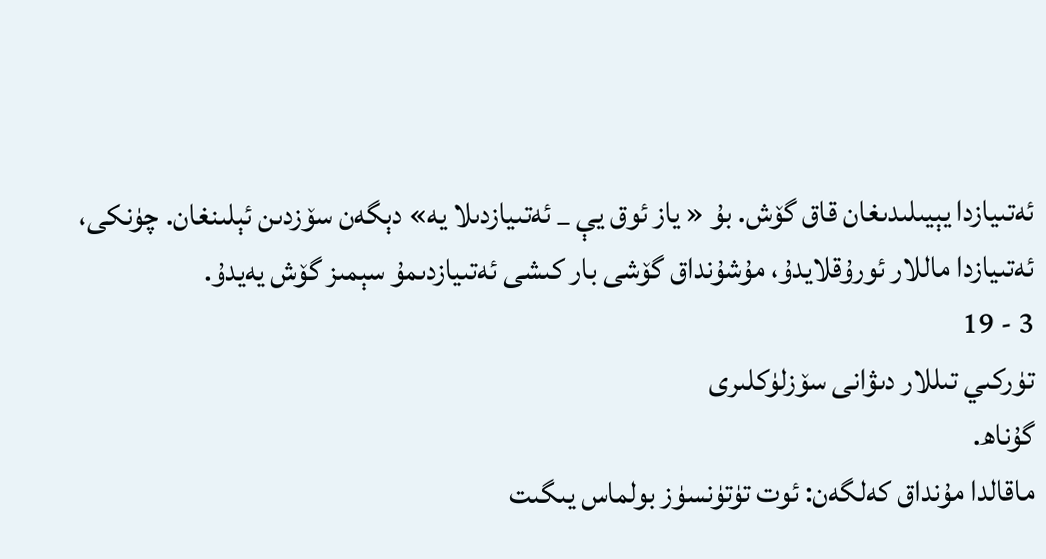ئەتىيازدا يېيىلىدىغان قاق گۆش. بۇ « ياز ئوق يې _ ئەتىيازدىلا يە» دېگەن سۆزدىن ئېلىنغان. چۈنكى، ئەتىيازدا ماللار ئورۇقلايدۇ، مۇشۇنداق گۆشى بار كىشى ئەتىيازدىمۇ سېمىز گۆش يەيدۇ.
3 - 19
تۈركىي تىللار دىۋانى سۆزلۈكلىرى
گۇناھ.
ماقالدا مۇنداق كەلگەن: ئوت تۈتۈنسۈز بولماس يىگىت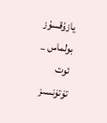يازۇقسۇز بولماس _ ئوت تۈتۈنسىز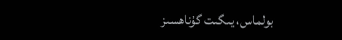بولماس، يىگىت گۇناھسىز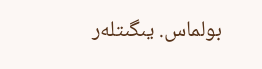بولماس. يىگىتلەر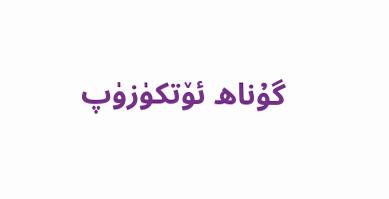گۇناھ ئۆتكۈزۈپ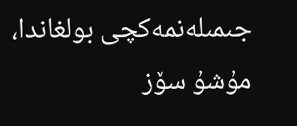جىمىلەنمەكچى بولغاندا، مۇشۇ سۆز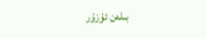بىلەن ئۇزۇر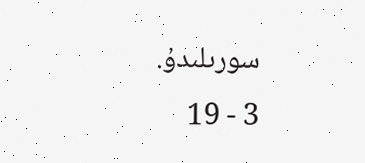سورىلىدۇ.
3 - 19